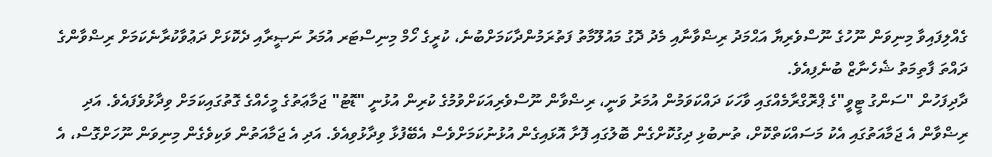ގެއްލިފައިވާ މިނިވަން ނޫހުގެ ނޫސްވެރިޔާ އަޙްމަދު ރިޟްވާނާއި މެދު ދޮގު މައުލޫމާތު ފަތުރަމުންދާކަމަށްބުނެ، ކުރީގެ ހޯމް މިނިސްޓަރ އުމަރު ނަޞީރާއި ދެކޮޅަށް ދަޢުވާކުރާނެކަމަށް ރިޟްވާންގެ ދައްތަ ފާތިމަތު ޝެހެނާޒް ބުނެފިއެވެ.
ދާދިފަހުން "ސަންގު ޓީވީ"ގެ ޕްރޮގްރާމެއްގައި ވާހަކަ ދައްކަވަމުން އުމަރު ވަނީ، ރިޟްވާން ނޫސްވެރިއަކަށްވުމުގެ ކުރިން އުޅުނީ "ޑޮޓު" ޖަމާޢަތުގެ މީހެއްގެ ގޮތުގައިކަމަށް ވިދާޅުވެފައެވެ. އަދި ރިޟްވާން އެ ޖަމާއަތުގައި އެކު މަސައްކަތްކޮށް، ތުނބުޅި ދިގުކޮށްގެން ބޮލުގައި ފޮށާ އޮޅައިގެން އުޅުނުކަމަށްވެސް އެބޭފުޅާ ވިދާޅުވިއެވެ. އަދި އެ ޖަމާއަތުން ވަކިވެގެން މިނިވަން ނޫހަށްގޮސް، އެ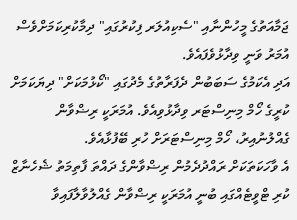ޖަމާއަތުގެ މީހުންނާއި "ސެކިއުލަރ ފިކުރުގައި" ދިމާކުރިކަމަށްވެސް އުމަރު ވަނީ ވިދާޅުވެފައެވެ.
އަދި އެކަމުގެ ސަބަބުން ދެފަރާތުގެ މެދުގައި "ކޯޅުމަކަށް" ދިޔަކަމަށް ކުރީގެ ހޯމް މިނިސްޓަރ ވިދާޅުވިއެވެ. އުމަރަކީ ރިޟްވާން ގެއްލުނުއިރު، ހޯމް މިނިސްޓަރަށް ހުރި ބޭފުޅާއެވެ.
އެ ވާހަކަތަކަށް ރައްދުދެމުން ރިޟްވާންގެ ދައްތަ ފާތިމަތު ޝެހެނާޒް ކުރި ޓްވީޓެއްގައި ބުނީ އުމަރަކީ ރިޟްވާން ގެއްލުވާލާފައިވާ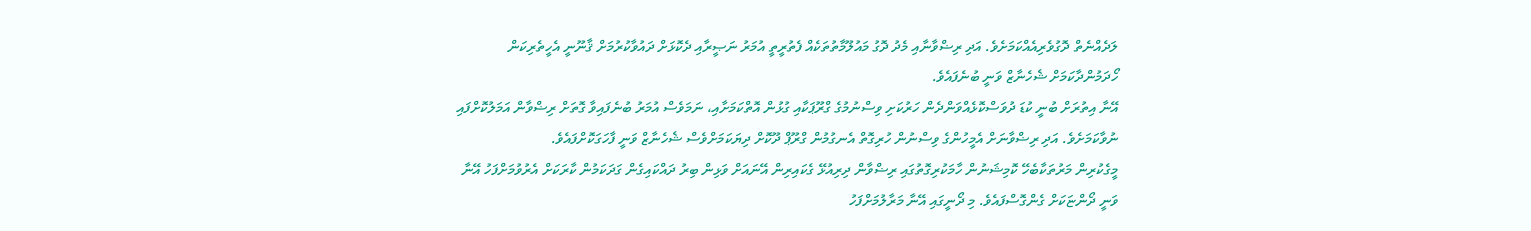ލަދެއްނެތް ދޮގުވެރިއެއްކަމަށެވެ. އަދި ރިޟްވާނާއި މެދު ދޮގު މައުލޫމާތުތަކެއް ފެތުރީތީ އުމަރު ނަޞީރާއި ދެކޮޅަށް ދައުވާކުރުމަށް ޤާނޫނީ އެހީތެރިކަން ހޯދަމުންދާކަމަށް ޝެހެނާޒް ވަނީ ބުނެފައެވެ.
އޭނާ އިތުރަށް ބުނީ ކުޑަ ދުވަސްކޮޅެއްވަންދެން ހަރުކަށި ވިސްނުމުގެ ގްރޫޕަކާއި ގުޅުން އޮތްކަމަށާއި، ނަމަވެސް އުމަރު ބުނެފައިވާ ގޮތަށް ރިޟްވާން އަމަލުކޮށްފައި ނުވާކަމަށެވެ. އަދި ރިޟްވާނަށް އެމީހުންގެ ވިސްނުން ހުރިގޮތް އެނގުމުން ގްރޫޕް ދޫކޮށް ދިޔަކަމަށްވެސް ޝެހެނާޒް ވަނީ ފާހަގަކޮށްފައެވެ.
މީގެކުރިން މަރުތަކާބެހޭ ކޮމިޝަނުން ހާމަކުރިގޮތުގައި ރިޟްވާން ދިރިއުޅޭ ގެކައިރިން އޭނައަށް ވަޅިން ބިރު ދައްކައިގެން ގަދަކަމުން ކާރަކަށް އެރުވުމަށްފަހު އޭނާ ވަނީ ދޯންޏަކަށް ގެންގޮސްފައެވެ. މި ދޯނީގައި އޭނާ މަރާލުމަށްފަހު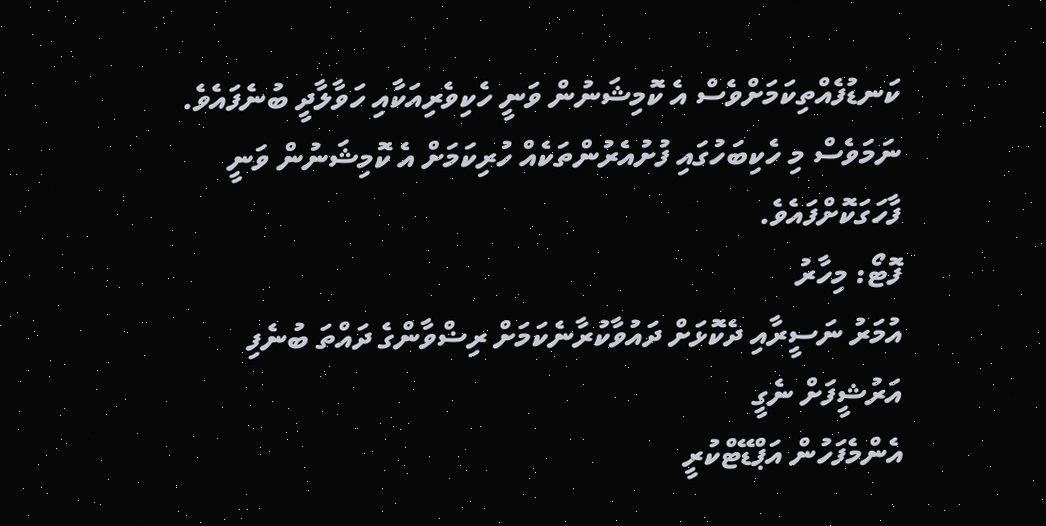ކަނޑުފެއްތިކަމަށްވެސް އެ ކޮމިޝަނުން ވަނީ ހެކިވެރިއަކާއި ހަވާލާދީ ބުނެފައެވެ. ނަމަވެސް މި ހެކިބަހުގައި ފުށުއެރުންތަކެއް ހުރިކަމަށް އެ ކޮމިޝަނުން ވަނީ ފާހަގަކޮށްފައެވެ.
ފޮޓޯ: މިހާރު
އުމަރު ނަސީރާއި ދެކޮޅަށް ދައުވާކުރާނެކަމަށް ރިޟްވާންގެ ދައްތަ ބުނެފި
އަރުޝީފަށް ނެގީ
އެންމެފަހުން އަޕްޑޭޓްކުރީ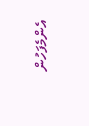އެންމެފަހުން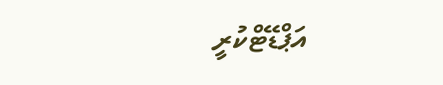އަޕްޑޭޓްކުރީ